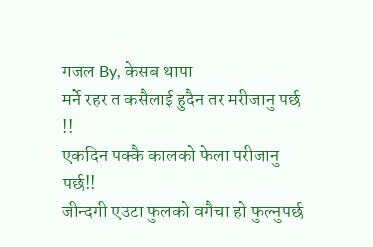गजल By, केसब थापा
मर्ने रहर त कसैलाई हुदैन तर मरीजानु पर्छ !!
एकदिन पक्कै कालको फेला परीजानु पर्छ!!
जीन्दगी एउटा फुलको वगैचा हो फुल्नुपर्छ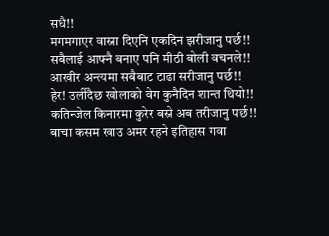सधै!!
मगमगाएर वास्ना दिएनि एकदिन झरीजानु पर्छ!!
सबैलाई आफ्नै बनाए पनि मीठी बोली वचनले!!
आखीर अन्त्यमा सबैबाट टाढा सरीजानु पर्छ!!
हेर! उर्लीदैछ खोलाको वेग कुनैदिन शान्त थियो!!
कतिन्जेल किनारमा कुरेर बस्ने अब तरीजानु पर्छ!!
बाचा कसम खाउ अमर रहने इतिहास गवा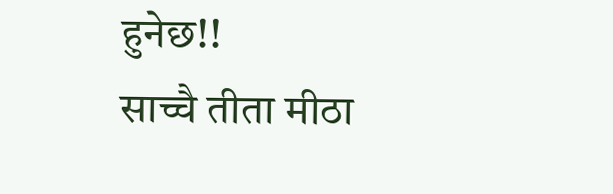हुनेछ!!
साच्चै तीता मीठा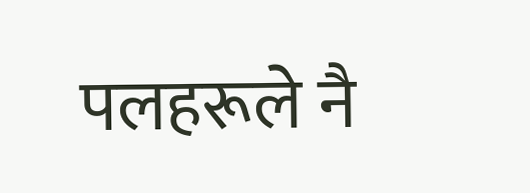पलहरूले नै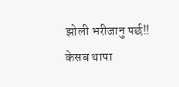झोली भरीजानु पर्छ!!
केसब थापा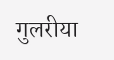गुलरीया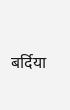बर्दिया